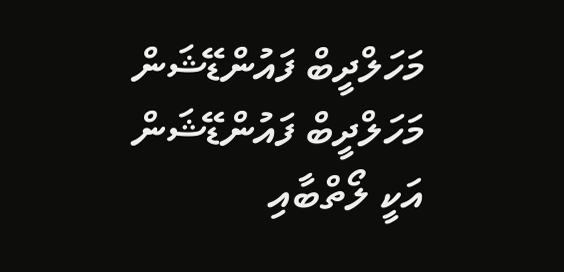މަހަލްދީބް ފައުންޑޭޝަން
މަހަލްދީބް ފައުންޑޭޝަން އަކީ ލޯތްބާއި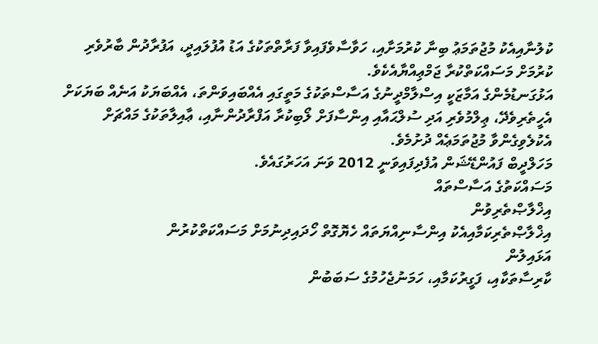ކުލުނާއިއެކު މުޖުތަމަޢު ބިނާ ކުރުމަށާއި، ހަވާސާވެފައިވާ ފަރާތްތަކުގެ އަޑު އުފުލައިދީ، އަފުރާދުން ބާރުވެރި ކުރުމަށް މަސައްކަތްކުރާ ޖަމްޢިއްޔާއެކެވެ.
އަޅުގަނޑުމެންގެ އަމާޒަކީ އިސްލާމްދީނުގެ އަސާސްތަކުގެ މަތީގައި އެއްބައިވަންތަ، އެއްބަޔަކު އަނެއް ބަޔަކަށް އެހީތެރިވެދޭ، ޢިލްމުވެރި އަދި ސުލްޙައާއި އިންސާފަށް ލޯބިކުރާ އަފްރާދުންނާއި، ޢާއިލާތަކުގެ މައްޗަށް އެކުލެވިގެންވާ މުޖުތަމަޢެއް ދުށުމެވެ.
މަހަލްދީބް ފައުންޑޭޝަން އުފެދިފައިވަނީ 2012 ވަނަ އަހަރުގައެވެ.
މަސައްކަތުގެ އަސާސްތައް
އިޚްލާޞްތެރިވުން
އިޚްލާޞްތެރިކަމާއިއެކު އިންސާނިއްޔަތައް ހެޔޮގޮތް ހޯދައިދިނުމަށް މަސައްކަތްކުރުން
އަޅައިލުން
ކާރިސާތަކާއި، ފަގީރުކަމާއި، ހަމަނުޖެހުމުގެ ސަބަބުން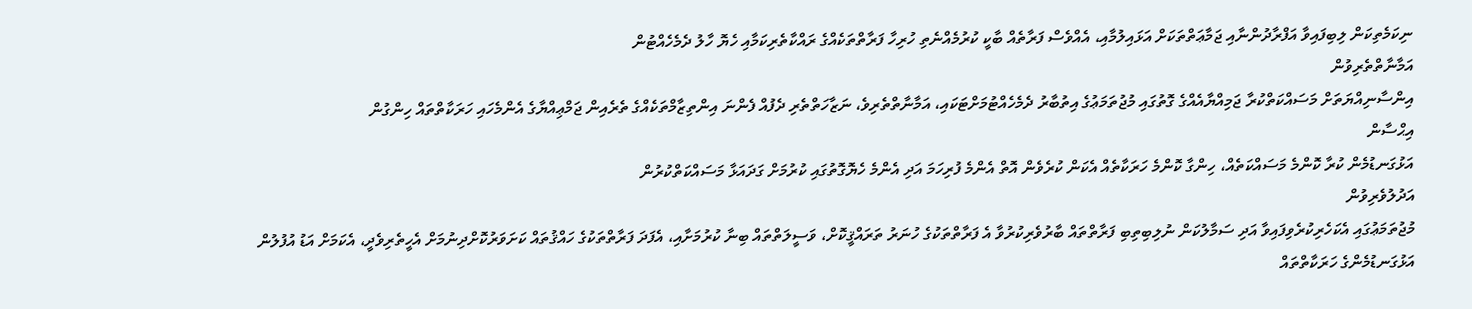ނިކަމެތިކަން ލިބިފައިވާ އަފްރާދުންނާއި ޖަމާޢަތްތަކަށް އަޅައިލުމާއި، އެއްވެސް ފަރާތެއް ބާކީ ކުރުމެއްނެތި ހުރިހާ ފަރާތްތަކެއްގެ ރައްކާތެރިކަމާއި ހެޔޮ ހާލު ދެމެހެއްޓުން
އަމާނާތްތެރިވުން
އިންސާނިއްޔަތަށް މަސައްކަތްކުރާ ޖަމިއްޔާއެއްގެ ގޮތުގައި މުޖުތަމަޢުގެ އިތުބާރު ދެމެހެއްޓުމަށްޓަކައި، އަމާނާތްތެރިވެ، ނަޒާހަތްތެރި ދެފުއް ފެންނަ އިންތިޒާމްތަކެއްގެ ތެރެއިން ޖަމްޢިއްޔާގެ އެންމެހައި ހަރަކާތްތައް ހިންގުން
އިޙްސާން
އަޅުގަނޑުމެން ކުރާ ކޮންމެ މަސައްކަތެއް، ހިންގާ ކޮންމެ ހަރަކާތެއް އެކަން ކުރެވެން އޮތް އެންމެ ފުރިހަމަ އަދި އެންމެ ހެޔޮގޮތުގައި ކުރުމަށް ގަދައަޅާ މަސައްކަތްކުރުން
އަދުލުވެރިވުން
މުޖުތަމަޢުގައި އެކަހެރިކުރެވިފައިވާ އަދި ސަމާލުކަން ނުލިބިތިބި ފަރާތްތައް ބާރުވެރިކުރުވާ އެ ފަރާތްތަކުގެ ހުނަރު ތަރައްޤީކޮށް، ވަސީލަތްތައް ބިނާ ކުރުމަށާއި، އެފަދަ ފަރާތްތަކުގެ ހައްޤުތައް ކަށަވަރުކޮށްދިނުމަށް އެހީތެރިވެދީ، އެކަމަށް އަޑު އުފުލުން
އަޅުގަނޑުމެންގެ ހަރަކާތްތައް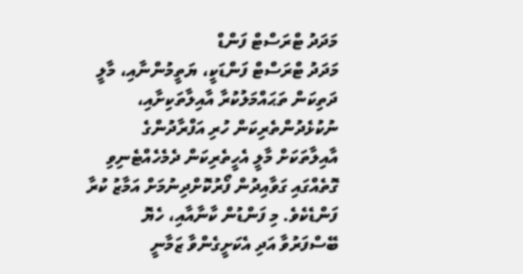މަދަދު ޓްރަސްޓް ފަންޑް
މަދަދު ޓްރަސްޓް ފަންޑަކީ، ޔަތީމުންނާއި، މާލީ ދަތިކަން ތަޙައްމަލުކުރާ އާއިލާތަކިށާއި، ނުކުޅެދުންތެރިކަން ހުރި އަފްރާދުންގެ އާއިލާތަކަށް މާލީ އެހީތެރިކަން ދެމެހެއްޓެނިވި ގޮތެއްގައި ގަވާއިދުން ފޯރުކޮށްދިނުމަށް އަމާޒު ކުރާ ފަންޑެކެވެ. މި ފަންޑުން ކާނާއާއި، ހެޔޮ ބޭސްފަރުވާ އަދި އެކަށީގެންވާ ޒަމާނީ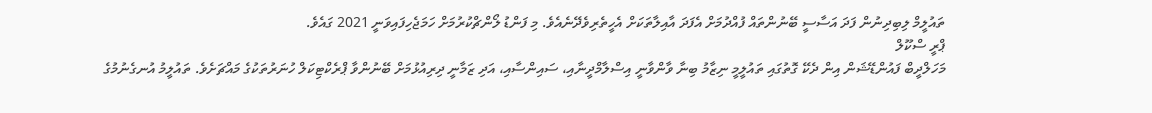ތައުލީމް ލިބިދިނުން ފަދަ އަސާސީ ބޭނުންތައް ފުއްދުމަށް އެފަދަ އާއިލާތަކަށް އެހީތެރިވެދޭނެއެވެ. މި ފަންޑު ލޯންޗްކުރުމަށް ހަމަޖެހިފައިވަނީ 2021 ގައެވެ.
ޕްރީ ސްކޫލް
މަހަލްދީބް ފައުންޑޭޝަން އިން ދެކޭ ގޮތުގައި ތައުލީމީ ނިޒާމު ބިނާ ވާންވާނީ އިސްލާމްދީނާއި، ސައިންސާއި، އަދި ޒަމާނީ ދިރިއުޅުމަށް ބޭނުންވާ ޕްރެކްޓިކަލް ހުނަރުތަކުގެ މައްޗަށެވެ. ތައުލީމު އުނގެނުމުގެ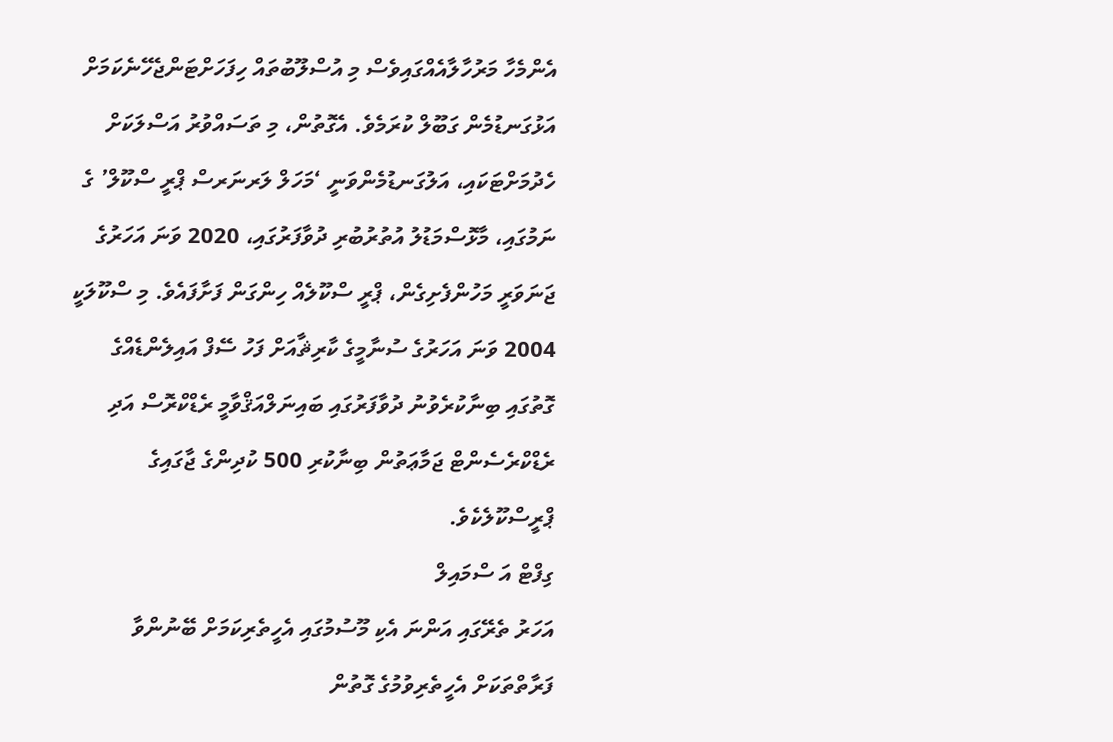އެންމެހާ މަރުހާލާއެއްގައިވެސް މި އުސްލޫބުތައް ހިފަހަށްޓަންޖެހޭނެކަމަށް އަޅުގަނޑުމެން ގަބޫލް ކުރަމެވެ. އެގޮތުން، މި ތަސައްވުރު އަސްލަކަށް ހެދުމަށްޓަކައި، އަލުގަނޑުމެންވަނީ ‘މަހަލް ލަރނަރސް ޕްރީ ސްކޫލް’ ގެ ނަމުގައި، މާޅޮސްމަޑުލު އުތުރުބުރި ދުވާފަރުގައި، 2020 ވަނަ އަހަރުގެ ޖަނަވަރީ މަހުންފެށިގެން، ޕްރީ ސްކޫލެއް ހިންގަން ފަށާފައެވެ. މި ސްކޫލަކީ 2004 ވަނަ އަހަރުގެ ސުނާމީގެ ކާރިޘާއަށް ފަހު ސޭފް އައިލެންޑެއްގެ ގޮތުގައި ބިނާކުރެވުނު ދުވާފަރުގައި ބައިނަލްއަޤްވާމީ ރެޑްކްރޮސް އަދި ރެޑްކްރެސެންޓް ޖަމާޢަތުން ބިނާކުރި 500 ކުދިންގެ ޖާގައިގެ ޕްރީސްކޫލެކެވެ.
ގިފްޓް އަ ސްމައިލް
އަހަރު ތެރޭގައި އަންނަ އެކި މޫސުމުގައި އެހީތެރިކަމަށް ބޭނުންވާ ފަރާތްތަކަށް އެހީތެރިވުމުގެ ގޮތުން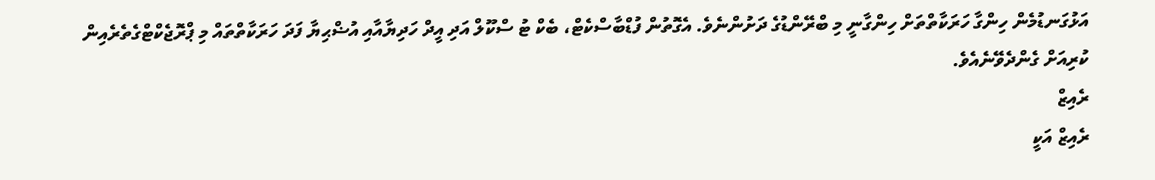އަޅުގަނޑުމެން ހިންގާ ހަރަކާތްތަށް ހިންގާނީ މި ބްރޭންޑުގެ ދަށުންނެވެ. އެގޮތުން ފުޑްބާސްކެޓް، ބެކް ޓު ސްކޫލް އަދި އީދް ހަދިޔާއާއި އުޟްޙިޔާ ފަދަ ހަރަކާތްތައް މި ޕްރޮޖެކްޓްގެތެރެއިން ކުރިއަށް ގެންދެވޭނެއެވެ.
ރެއިޒް
ރެއިޒް އަކީ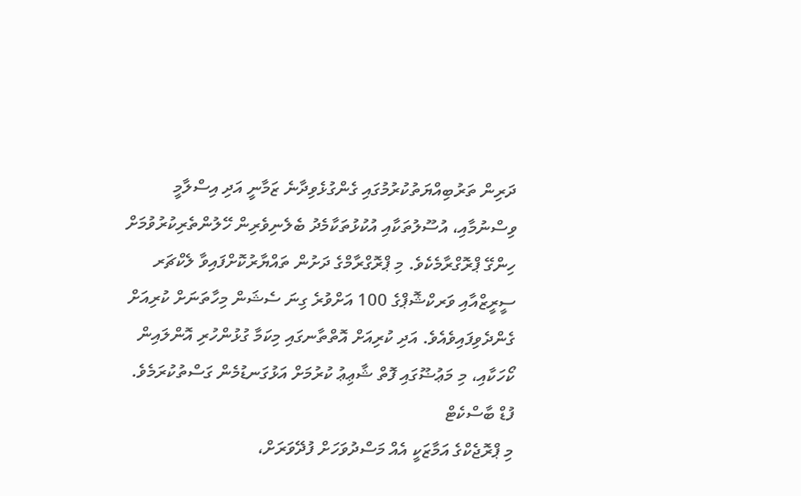ދަރިން ތަރުބިއްޔަތުކުރުމުގައި ގެންގުޅެވިދާނެ ޒަމާނީ އަދި އިސްލާމީ ވިސްނުމާއި، އުސޫލުތަކާއި އުކުޅުތަކާމެދު ބެލެނިވެރިން ހޭލުންތެރިކުރުވުމަށް ހިންގޭ ޕްރޮގްރާމެކެވެ. މި ޕްރޮގްރާމްގެ ދަށުން ތައްޔާރުކޮށްފައިވާ ލެކްޗަރ ސީރީޒްއާއި ވަރކްޝޮޕްގެ 100 އަށްވުރެ ގިނަ ސެޝަން މިހާތަނަށް ކުރިއަށް ގެންދެވިފައިވެއެވެ. އަދި ކުރިއަށް އޮތްތާނގައި މިކަމާ ގުޅުންހުރި އޮންލައިން ކޯހަކާއި، މި މަޢުޟޫގައި ފޮތް ޝާޢިޢު ކުރުމަށް އަޅުގަނޑުމެން ގަސްތުކުރަމެވެ.
ފުޑް ބާސްކެޓް
މި ޕްރޮޖެކްގެ އަމާޒަކީ އެއް މަސްދުވަހަށް ފުދޭވަރަށް،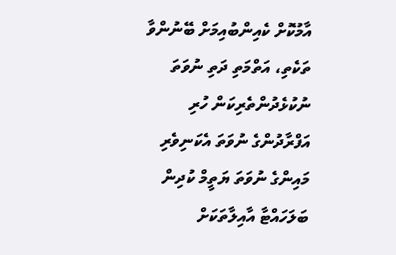އާމުކޮށް ކެއިންބުއިމަށް ބޭނުންވާ ތަކެތި، އަތްމަތި ދަތި ނުވަތަ ނުކުޅެދުންތެރިކަން ހުރި އަފްރާދުންގެ ނުވަތަ އެކަނިވެރި މައިންގެ ނުވަތަ ޔަތީމް ކުދިން ބަލަހައްޓާ އާއިލާތަކަށް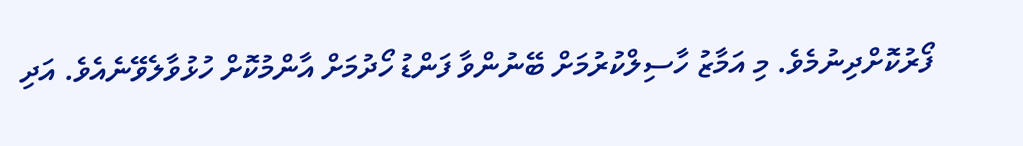ފޯރުކޮށްދިނުމެވެ. މި އަމާޒު ހާސިލްކުރުމަށް ބޭނުންވާ ފަންޑު ހޯދުމަށް އާންމުކޮށް ހުޅުވާލެވޭނެއެވެ. އަދި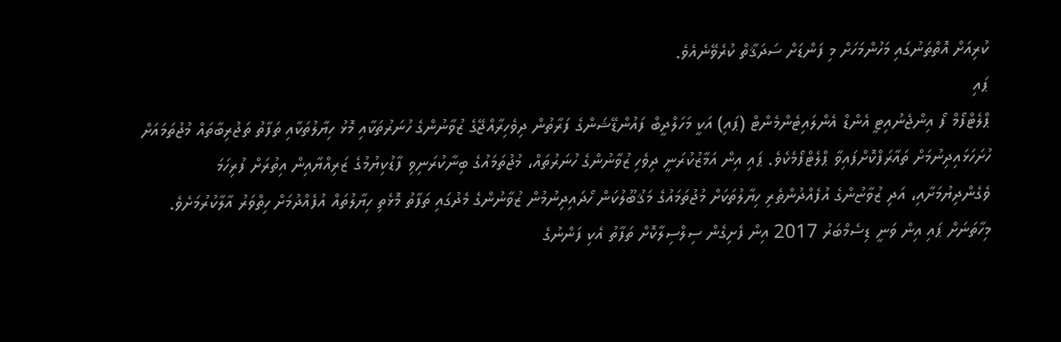ކުރިއަށް އޮތްތަނުގައި މަހުންމަހަށް މި ފަންޑަށް ސަދަޤާތް ކުރެވޭނެއެވެ.
ޕައި
ޕްލެޓްފޯމް ފޯ އިންޖެނުއިޓީ އެންޑް އެންލައިޓެންމެންޓް (ޕައި) އަކީ މަހަލްދީބް ފައުންޑޭޝަންގެ ފަރާތުން ދިވެހިރާއްޖޭގެ ޒުވާނުންގެ ހުނަރުތަކާއި މޮޅު ހިޔާލުތަކާއި ތަފާތު ތަޖުރިބާތައް މުޖުތަމައަށް ހުށަހަޅައިދިނުމަށް ތައާރަފްކޮށްފައިވާ ޕްލެޓްފޯމެކެވެ. ޕައި އިން އަމާޒުކުރަނީ ދިވެހި ޒުވާނުންގެ ހުނަރުތައް، މުޖުތަމައުގެ ބިނާކުރަނިވި ފާޑުކިޔުމުގެ ޒަރިއްޔާއިން އިތުރަށް ފުރިހަމަ ވެގެންދިޔުމަށާއި، އަދި ޒުވާޏުންގެ އުފެއްދުންތެރި ހިޔާލުތަކަށް މުޖުތަމައުގެ މަޤުބޫލުކަން ހޯދައިދިނުމުން ޒުވާނުންގެ މެދުގައި ތަފާތު މޮޅެތި ހިޔާލުތައް އުފެއްދުމަށް ހިތްވަރު އާލާކުރުމަށެވެ. މިހާތަނަށް ޕައި އިން ވަނީ ޑިސެމްބަރު 2017 އިން ފެށިގެން ސިލްސިލާކޮށް ތަފާތު އެކި ފަންނުގެ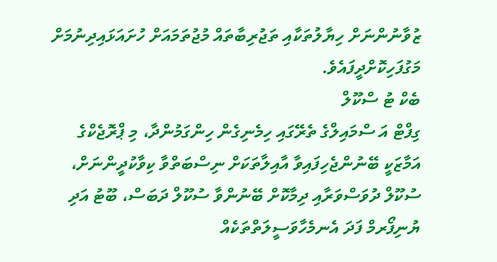ޒުވާނުންނަށް ހިޔާލުތަކާއި ތަޖުރިބާތައް މުޖުތަމައަށް ހުށައަޅައިދިނުމަށް މަގުފަހިކޮށްދީފައެވެ.
ބެކް ޓު ސްކޫލް
ގިފްޓް އަ ސްމައިލްގެ ތެރޭގައި ހިމެނިގެން ހިންގަމުންދާ، މި ޕްރޮޖެކްގެ އަމާޒަކީ ބޭނުންޖެހިފައިވާ އާއިލާތަކަށް ނިސްބަތްވާ ކިވާކުދީންނަށް، ސުކޫލް ދުވަސްވަރާއި ދިމާކޮށް ބޭނުންވާ ސުކޫލް ދަބަސް، ބޫޓު އަދި ޔުނިފޯރމް ފަދަ އެނމެހާވަސީލަތްތަކެއް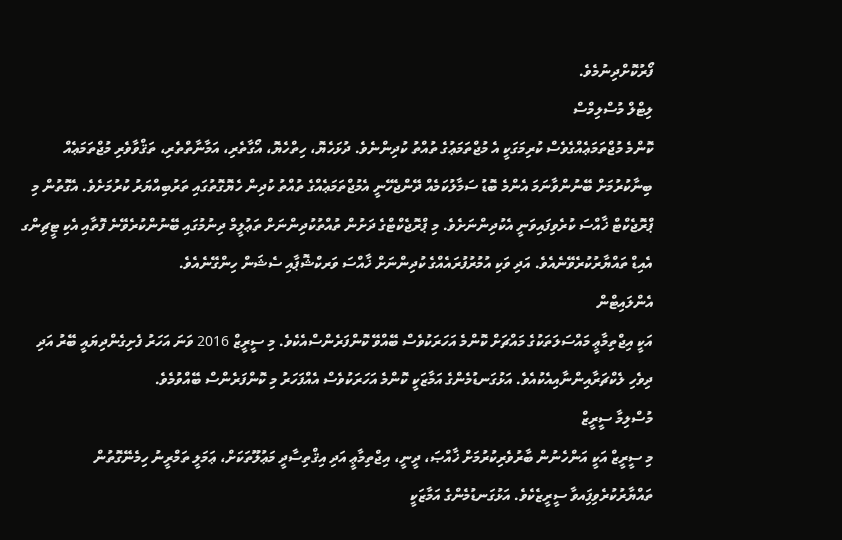ފޯރުކޮށްދިނުމެވެ.
ލިޓްލް މުސްލިމްސް
ކޮންމެ މުޖްތަމަޢެއްގެވެސް ކުރިމަގަކީ އެ މުޖްތަމަޢުގެ ތުއްތު ކުދިންނެވެ. ދުޅަހެޔޮ، ހިތްހެޔޮ، އޯގާތެރި، އަމާނާތްތެރި، ތަޤްވާވެރި މުޖްތަމަޢެއް ބިނާކުރުމަށް ބޭނުންވާނަމަ އެންމެ ބޮޑު ސަމާލުކަމެއް ދޭންޖެހޭނީ އެމުޖްތަމަޢެއްގެ ތުއްތު ކުދިން ހެޔޮގޮތުގައި ތަރުބިއްޔަރު ކުރުމަށެވެ. އެގޮތުން މި ޕްރޮޖެކްޓް ޚާއްސަ ކުރެވިފައިވަނީ އެކުދިންނަށެވެ. މި ޕްރޮޖެކްޓްގެ ދަށުން ތުއްތުކުދިންނަށް ތަޢުލީމް ދިނުމުގައި ބޭނުންކުރެވޭނެ ފޮތާއި އެކި ޓީޗިންގ އެއިޑް ތައްޔާރުކުރެވޭނެއެވެ. އަދި ވަކި އުމުރުފުރައެއްގެ ކުދިންނަށް ޚާއްސަ ވަރކްޝޮޕާއި ސެޝަން ހިންގޭނެއެވެ.
އެންލައިޓްން
އަކީ އިޖްތިމާޢީ މައްސަލަތަކުގެ މައްޗަށް ކޮންމެ އަހަރަކުވެސް ބޭއްވޭ ކޮންފަރެންސްއެކެވެ. މި ސީރީޒް 2016 ވަނަ އަހަރު ފެށިގެންދިޔައީ ބޭރު އަދި ދިވެހި ލެކްޗަރާއިންނާއިއެކުއެވެ. އަޅުގަނޑުމެންގެ އަމާޒަކީ ކޮންމެ އަހަރަކުވެސް އެއްފަހަރު މި ކޮންފަރެންސް ބޭއްވުމެވެ.
މުސްލިމާ ސީރީޒް
މި ސީރީޒް އަކީ އަންހެނުން ބާރުވެރިކުރުމަށް ޚާއްޞަ، ދީނީ، އިޖްތިމާޢީ އަދި އިޤްތިސާދީ މަޢުލޫތަކަށް، ޢަމަލީ ތަމްރީނު ހިމެނޭގޮތުން ތައްޔާރުކުރެވިފަިއވާ ސީރީޒެކެވެ. އަޅުގަނޑުމެންގެ އަމާޒަކީ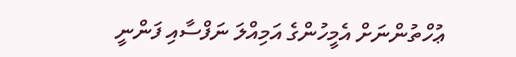ޢުހްތުންނަށް އެމީހުންގެ އަމިއްލަ ނަފްސާއި ފަންނީ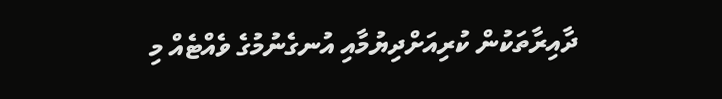ދާއިރާތަކުން ކުރިއަށްދިޔުމާއި އުނގެނުމުގެ ވެއްޓެއް މި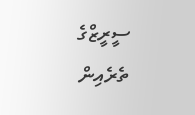ސީރީޒްގެ ތެރެއިން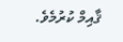ޤާއިމް ކުރުމެވެ.